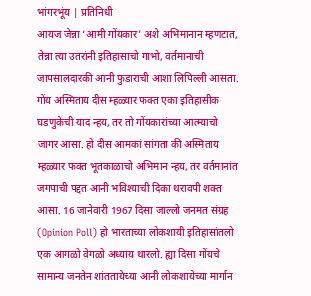भांगरभूंय | प्रतिनिधी
आयज जेन्ना ‘आमी गोंयकार’ अशे अभिमानान म्हणटात, तेन्ना त्या उतरांनी इतिहासाचो गाभो, वर्तमानाची जापसालदारकी आनी फुडाराची आशा लिपिल्ली आसता.
गोंय अस्मिताय दीस म्हळ्यार फक्त एका इतिहासीक घडणुकेची याद न्हय, तर तो गोंयकारांच्या आत्म्याचो जागर आसा. हो दीस आमकां सांगता की अस्मिताय म्हळ्यार फक्त भूतकाळाचो अभिमान न्हय, तर वर्तमानांत जगपाची पद्दत आनी भविश्याची दिका थरावपी शक्त आसा. 16 जानेवारी 1967 दिसा जाल्लो जनमत संग्रह (Opinion Poll) हो भारताच्या लोकशायी इतिहासांतलो एक आगळो वेगळो अध्याय थारलो. ह्या दिसा गोंयचे सामान्य जनतेन शांततायेच्या आनी लोकशायेच्या मार्गान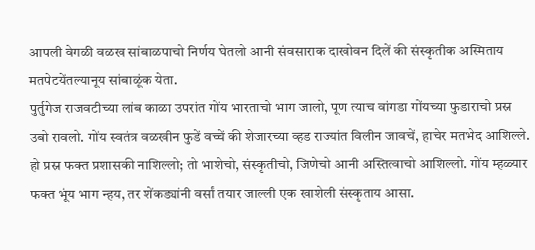आपली वेगळी वळख सांबाळपाचो निर्णय घेतलो आनी संवसाराक दाखोवन दिलें की संस्कृतीक अस्मिताय मतपेटयेंतल्यानूय सांबाळूंक येता.
पुर्तुगेज राजवटीच्या लांब काळा उपरांत गोंय भारताचो भाग जालो, पूण त्याच वांगडा गोंयच्या फुडाराचो प्रस्न उबो रावलो. गोंय स्वतंत्र वळखीन फुडें वच्चें की शेजारच्या व्हड राज्यांत विलीन जावचें, हाचेर मतभेद आशिल्ले. हो प्रस्न फक्त प्रशासकी नाशिल्लो; तो भाशेचो, संस्कृतीचो, जिणेचो आनी अस्तित्वाचो आशिल्लो. गोंय म्हळ्यार फक्त भूंय भाग न्हय, तर शेंकड्यांनी वर्सां तयार जाल्ली एक खाशेली संस्कृताय आसा.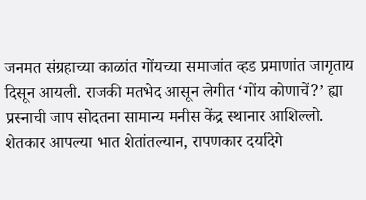जनमत संग्रहाच्या काळांत गोंयच्या समाजांत व्हड प्रमाणांत जागृताय दिसून आयली. राजकी मतभेद आसून लेगीत ‘गोंय कोणाचें?’ ह्या प्रस्नाची जाप सोदतना सामान्य मनीस केंद्र स्थानार आशिल्लो. शेतकार आपल्या भात शेतांतल्यान, रापणकार दर्यादेगे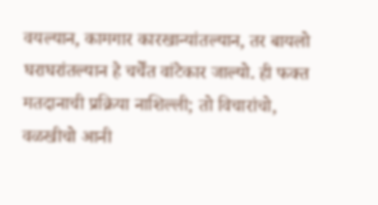वयल्यान, कामगार कारखान्यांतल्यान, तर बायलो घराघरांतल्यान हे चर्चेंत वांटेकार जाल्यो. ही फक्त मतदानाची प्रक्रिया नाशिल्ली; तो विचारांचो, वळखीचो आनी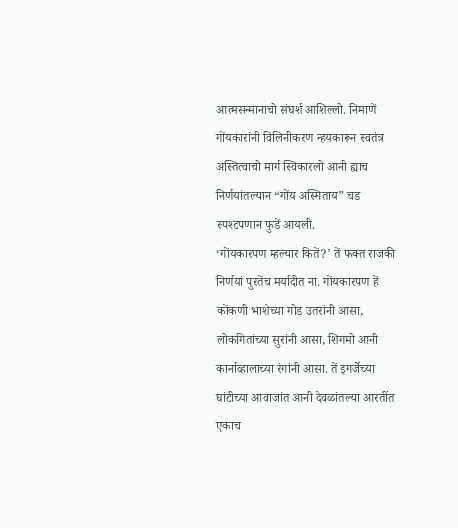आत्मसन्मानाचो संघर्श आशिल्लो. निमाणें गोंयकारांनी विलिनीकरण न्हयकारून स्वतंत्र अस्तित्वाचो मार्ग स्विकारलो आनी ह्याच निर्णयांतल्यान “गोंय अस्मिताय” चड स्पश्टपणान फुडें आयली.
‘गोंयकारपण म्हल्यार कितें?’ तें फक्त राजकी निर्णयां पुरतेंच मर्यादीत ना. गोंयकारपण हें कोंकणी भाशेच्या गोड उतरांनी आसा, लोकगितांच्या सुरांनी आसा, शिगमो आनी कार्नाव्हालाच्या रंगांनी आसा. तें इगर्जेच्या घांटीच्या आवाजांत आनी देवळांतल्या आरतींत एकाच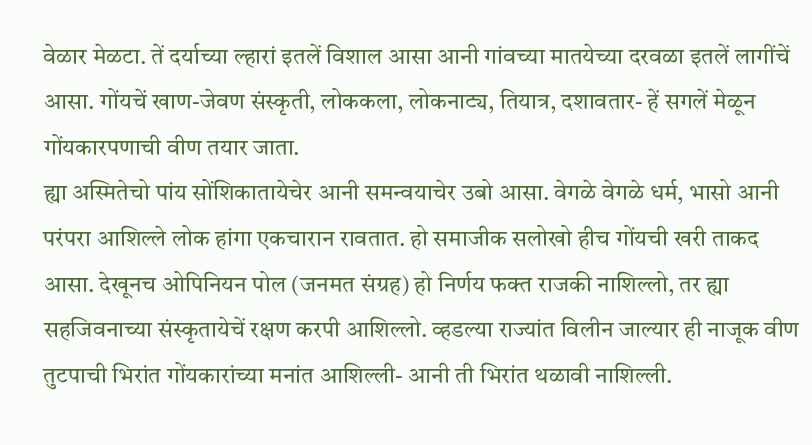वेळार मेळटा. तें दर्याच्या ल्हारां इतलें विशाल आसा आनी गांवच्या मातयेच्या दरवळा इतलें लागींचें आसा. गोंयचें खाण-जेवण संस्कृती, लोककला, लोकनाट्य, तियात्र, दशावतार- हें सगलें मेळून गोंयकारपणाची वीण तयार जाता.
ह्या अस्मितेचो पांय सोंशिकातायेचेर आनी समन्वयाचेर उबो आसा. वेगळे वेगळे धर्म, भासो आनी परंपरा आशिल्ले लोक हांगा एकचारान रावतात. हो समाजीक सलोखो हीच गोंयची खरी ताकद आसा. देखूनच ओपिनियन पोल (जनमत संग्रह) हो निर्णय फक्त राजकी नाशिल्लो, तर ह्या सहजिवनाच्या संस्कृतायेचें रक्षण करपी आशिल्लो. व्हडल्या राज्यांत विलीन जाल्यार ही नाजूक वीण तुटपाची भिरांत गोंयकारांच्या मनांत आशिल्ली- आनी ती भिरांत थळावी नाशिल्ली.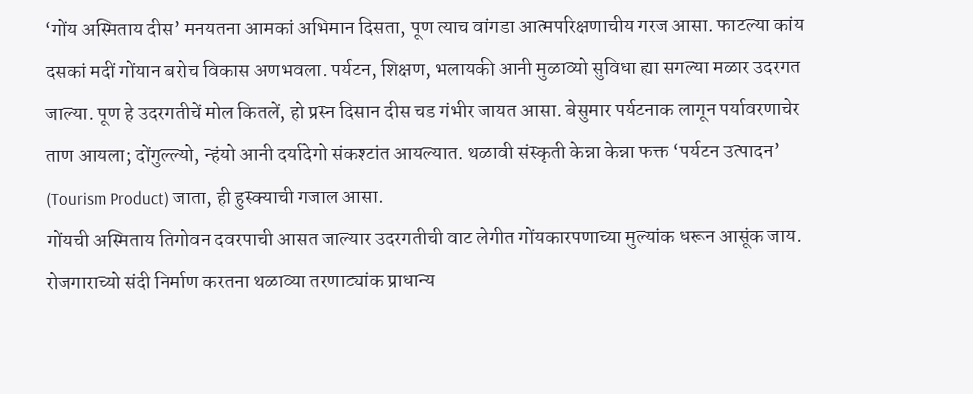‘गोंय अस्मिताय दीस’ मनयतना आमकां अभिमान दिसता, पूण त्याच वांगडा आत्मपरिक्षणाचीय गरज आसा. फाटल्या कांय दसकां मदीं गोंयान बरोच विकास अणभवला. पर्यटन, शिक्षण, भलायकी आनी मुळाव्यो सुविधा ह्या सगल्या मळार उदरगत जाल्या. पूण हे उदरगतीचें मोल कितलें, हो प्रस्न दिसान दीस चड गंभीर जायत आसा. बेसुमार पर्यटनाक लागून पर्यावरणाचेर ताण आयला; दोंगुल्ल्यो, न्हंयो आनी दर्यादेगो संकश्टांत आयल्यात. थळावी संस्कृती केन्ना केन्ना फक्त ‘पर्यटन उत्पादन’ (Tourism Product) जाता, ही हुस्क्याची गजाल आसा.
गोंयची अस्मिताय तिगोवन दवरपाची आसत जाल्यार उदरगतीची वाट लेगीत गोंयकारपणाच्या मुल्यांक धरून आसूंक जाय. रोजगाराच्यो संदी निर्माण करतना थळाव्या तरणाट्यांक प्राधान्य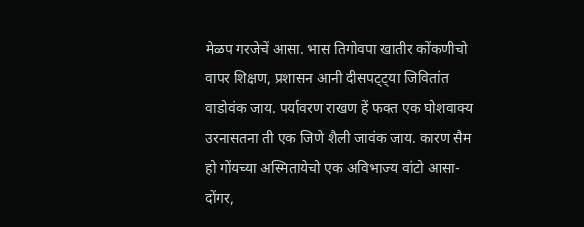मेळप गरजेचें आसा. भास तिगोवपा खातीर कोंकणीचो वापर शिक्षण, प्रशासन आनी दीसपट्ट्या जिवितांत वाडोवंक जाय. पर्यावरण राखण हें फक्त एक घोशवाक्य उरनासतना ती एक जिणे शैली जावंक जाय. कारण सैम हो गोंयच्या अस्मितायेचो एक अविभाज्य वांटो आसा- दोंगर,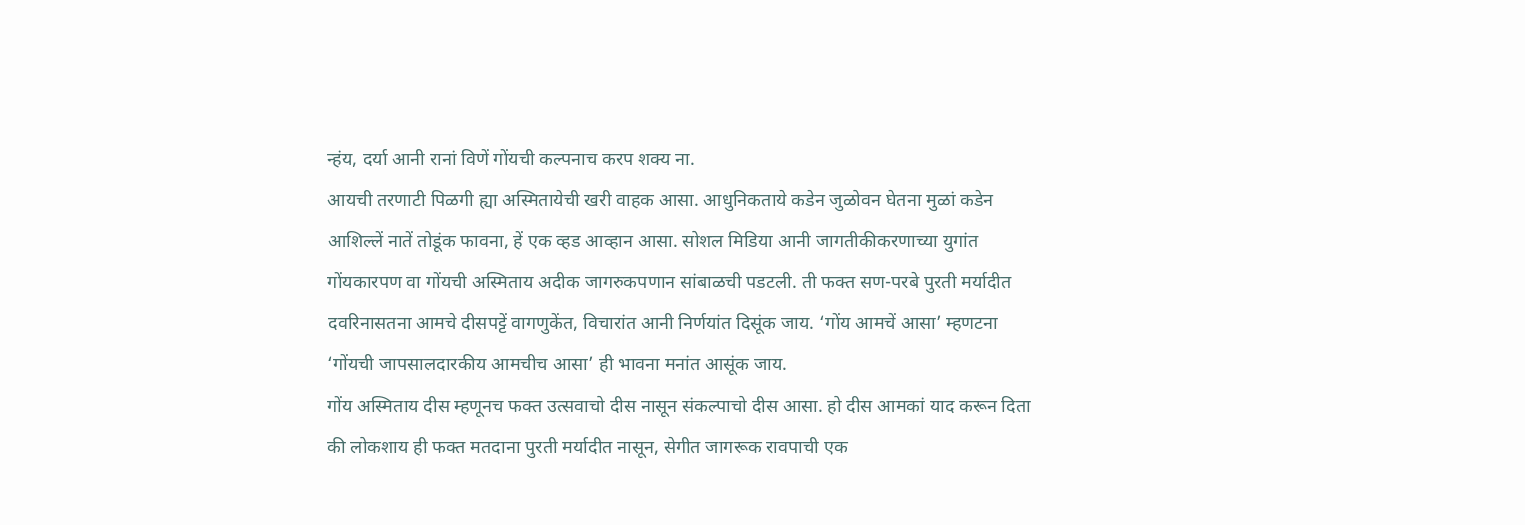न्हंय, दर्या आनी रानां विणें गोंयची कल्पनाच करप शक्य ना.
आयची तरणाटी पिळगी ह्या अस्मितायेची खरी वाहक आसा. आधुनिकताये कडेन जुळोवन घेतना मुळां कडेन आशिल्लें नातें तोडूंक फावना, हें एक व्हड आव्हान आसा. सोशल मिडिया आनी जागतीकीकरणाच्या युगांत गोंयकारपण वा गोंयची अस्मिताय अदीक जागरुकपणान सांबाळची पडटली. ती फक्त सण-परबे पुरती मर्यादीत दवरिनासतना आमचे दीसपट्टें वागणुकेंत, विचारांत आनी निर्णयांत दिसूंक जाय. ‘गोंय आमचें आसा’ म्हणटना ‘गोंयची जापसालदारकीय आमचीच आसा’ ही भावना मनांत आसूंक जाय.
गोंय अस्मिताय दीस म्हणूनच फक्त उत्सवाचो दीस नासून संकल्पाचो दीस आसा. हो दीस आमकां याद करून दिता की लोकशाय ही फक्त मतदाना पुरती मर्यादीत नासून, सेगीत जागरूक रावपाची एक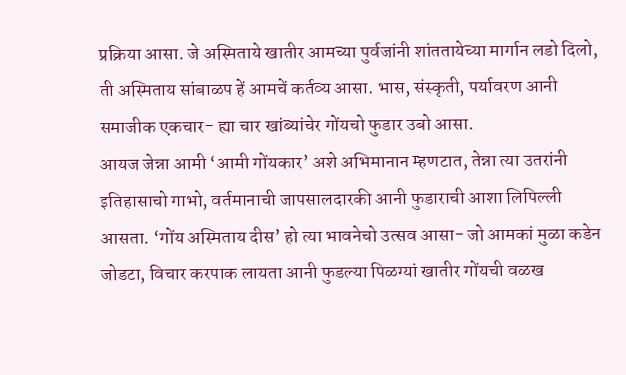प्रक्रिया आसा. जे अस्मिताये खातीर आमच्या पुर्वजांनी शांततायेच्या मार्गान लडो दिलो, ती अस्मिताय सांबाळप हें आमचें कर्तव्य आसा. भास, संस्कृती, पर्यावरण आनी समाजीक एकचार- ह्या चार खांब्यांचेर गोंयचो फुडार उबो आसा.
आयज जेन्ना आमी ‘आमी गोंयकार’ अशे अभिमानान म्हणटात, तेन्ना त्या उतरांनी इतिहासाचो गाभो, वर्तमानाची जापसालदारकी आनी फुडाराची आशा लिपिल्ली आसता. ‘गोंय अस्मिताय दीस’ हो त्या भावनेचो उत्सव आसा- जो आमकां मुळा कडेन जोडटा, विचार करपाक लायता आनी फुडल्या पिळग्यां खातीर गोंयची वळख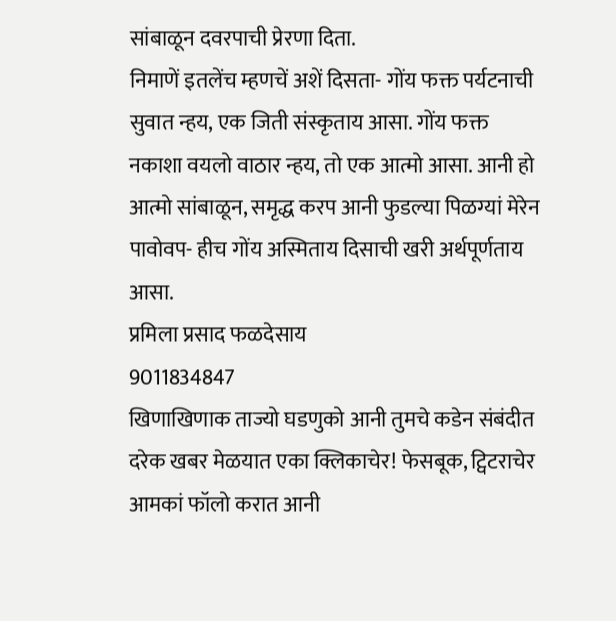सांबाळून दवरपाची प्रेरणा दिता.
निमाणें इतलेंच म्हणचें अशें दिसता- गोंय फक्त पर्यटनाची सुवात न्हय, एक जिती संस्कृताय आसा. गोंय फक्त नकाशा वयलो वाठार न्हय, तो एक आत्मो आसा. आनी हो आत्मो सांबाळून, समृद्ध करप आनी फुडल्या पिळग्यां मेरेन पावोवप- हीच गोंय अस्मिताय दिसाची खरी अर्थपूर्णताय आसा.
प्रमिला प्रसाद फळदेसाय
9011834847
खिणाखिणाक ताज्यो घडणुको आनी तुमचे कडेन संबंदीत दरेक खबर मेळयात एका क्लिकाचेर! फेसबूक, ट्विटराचेर आमकां फॉलो करात आनी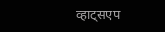व्हाट्सएप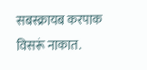सबस्क्रायब करपाक विसरूं नाकात.